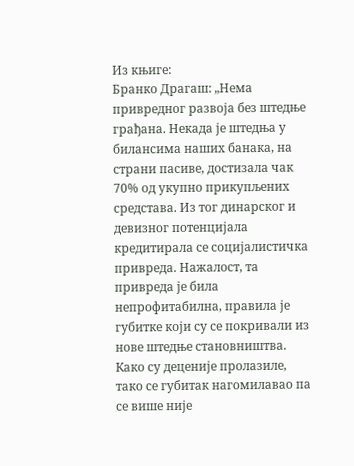Из књиге:
Бранко Драгаш: „Нема привредног развоја без штедње грађана. Некада је штедња у билансима наших банака, на страни пасиве, достизала чак 70% од укупно прикупљених средстава. Из тог динарског и девизног потенцијала кредитирала се социјалистичка привреда. Нажалост, та привреда је била непрофитабилна, правила је губитке који су се покривали из нове штедње становништва. Како су деценије пролазиле, тако се губитак нагомилавао па се више није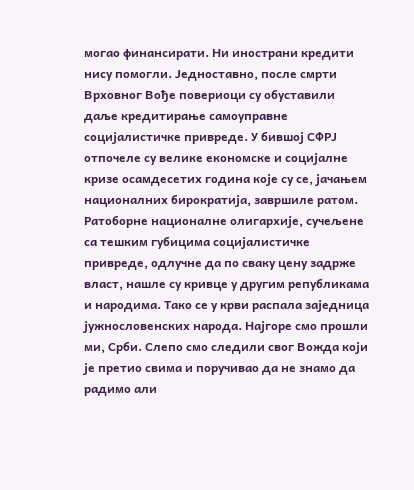могао финансирати. Ни инострани кредити нису помогли. Једноставно, после смрти Врховног Вође повериоци су обуставили даље кредитирање самоуправне социјалистичке привреде. У бившој СФРЈ отпочеле су велике економске и социјалне кризе осамдесетих година које су се, јачањем националних бирократија, завршиле ратом.
Ратоборне националне олигархије, сучељене са тешким губицима социјалистичке привреде, одлучне да по сваку цену задрже власт, нашле су кривце у другим републикама и народима. Тако се у крви распала заједница јужнословенских народа. Најгоре смо прошли ми, Срби. Слепо смо следили свог Вожда који је претио свима и поручивао да не знамо да радимо али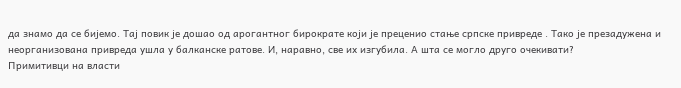да знамо да се бијемо. Тај повик је дошао од арогантног бирократе који је преценио стање српске привреде . Тако је презадужена и неорганизована привреда ушла у балканске ратове. И, наравно, све их изгубила. А шта се могло друго очекивати?
Примитивци на власти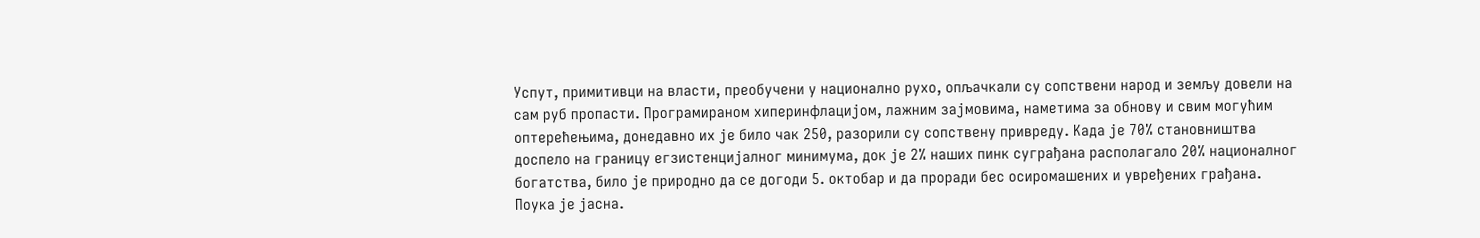Успут, примитивци на власти, преобучени у национално рухо, опљачкали су сопствени народ и земљу довели на сам руб пропасти. Програмираном хиперинфлацијом, лажним зајмовима, наметима за обнову и свим могућим оптерећењима, донедавно их је било чак 250, разорили су сопствену привреду. Када је 70% становништва доспело на границу егзистенцијалног минимума, док је 2% наших пинк суграђана располагало 20% националног богатства, било је природно да се догоди 5. октобар и да проради бес осиромашених и увређених грађана.
Поука је јасна.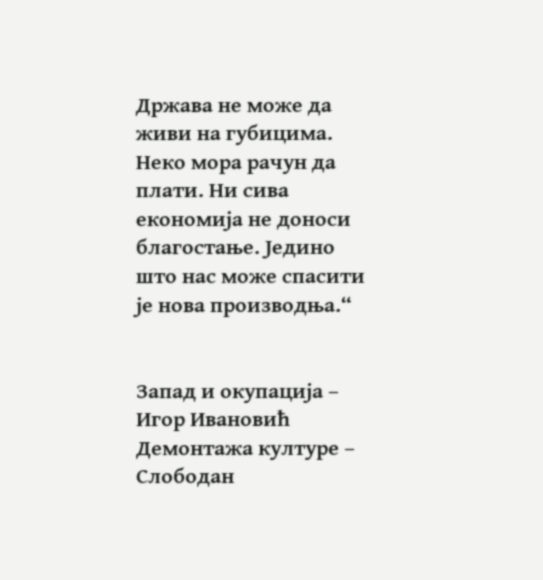Држава не може да живи на губицима. Неко мора рачун да плати. Ни сива економија не доноси благостање. Једино што нас може спасити је нова производња.“


Запад и окупација – Игор Ивановић
Демонтажа културе – Слободан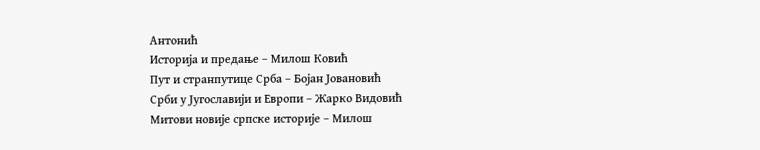Антонић
Историја и предање – Милош Ковић
Пут и странпутице Срба – Бојан Јовановић
Срби у Југославији и Европи – Жарко Видовић
Митови новије српске историје – Милош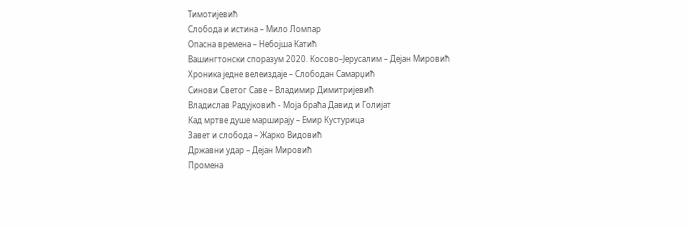Тимотијевић
Слобода и истина – Мило Ломпар
Опасна времена – Небојша Катић
Вашингтонски споразум 2020. Косово–Јерусалим – Дејан Мировић
Хроника једне велеиздаје – Слободан Самарџић
Синови Светог Саве – Владимир Димитријевић
Владислав Радујковић - Моја браћа Давид и Голијат
Кад мртве душе марширају – Емир Кустурица
Завет и слобода – Жарко Видовић
Државни удар – Дејан Мировић
Промена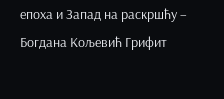епоха и Запад на раскршћу – Богдана Кољевић Грифит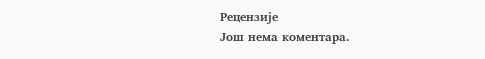Рецензије
Још нема коментара.